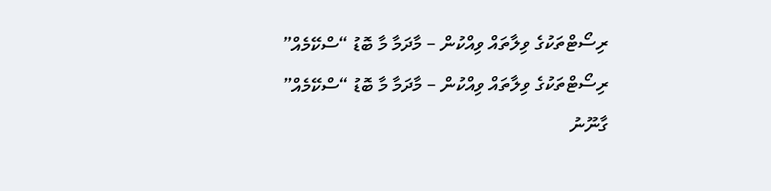ރިސޯޓްތަކުގެ ވިލާތައް ވިއްކުން – މާދަމާ މާ ބޮޑު “ސްކޭމެއް”
ރިސޯޓްތަކުގެ ވިލާތައް ވިއްކުން – މާދަމާ މާ ބޮޑު “ސްކޭމެއް”
ގާނޫނު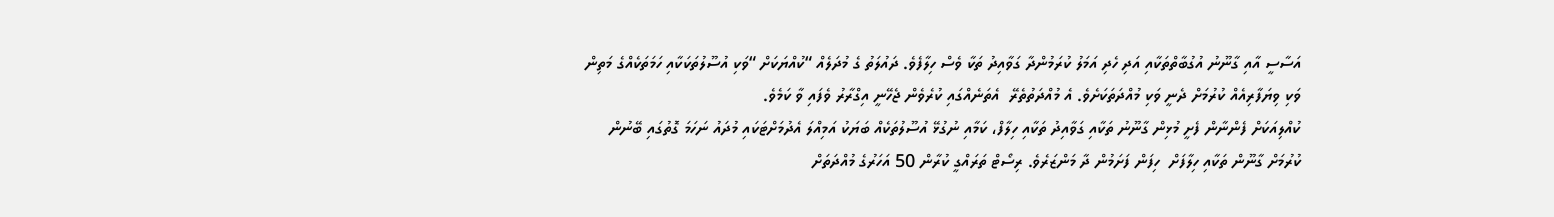އަސާސީ އާއި ގާނޫނު އުގުބާތްތަކާއި އަދި ހެދި އަމަލު ކުރަމުންދާ ގަވާއިދު ތަކާ ވެސް ހިލާފެވެ. ދައުލަތު ގެ މުދަލެއް “ކުއްޔަކަށް “ވަކި އުސޫލުތަކަކާއި ހަމަތަކެއްގެ މަތިން ވަކި ވިޔަފާރިއެއް ކުރުމަށް ދެނީ ވަކި މުއްދަތަކަށެވެ. އެ މުއްދަތުތެރޭ  އެތަނެއްގައި ކުރެވެން ޖެހޭނީ އިގްރާރު ވެފައި ވާ ކަމެވެ.
ކުއްލިއަކަށް ފެންނާން ފެށީ މުޅިން ގާނޫނު ތަކާއި ގަވާއިދު ތަކާއި ހިލާފް، ކަމާއި ނުގުޅޭ އުސޫލުތަކެއް ބަޔަކު އަމިއްލަ އެދުމަށްޓަކައި މުދައު ނަހަމަ ގޮތުގައި ބޭނުން ކުރުމަށް ގާނޫން ތަކާއި ހިލާފަށް  ހިފަން ފަށަމުން ދާ މަންޒަރެވެ. ރިސޯޓް ތަރައްގީ ކުރާން 50 އަހަރުގެ މުއްދަތަށް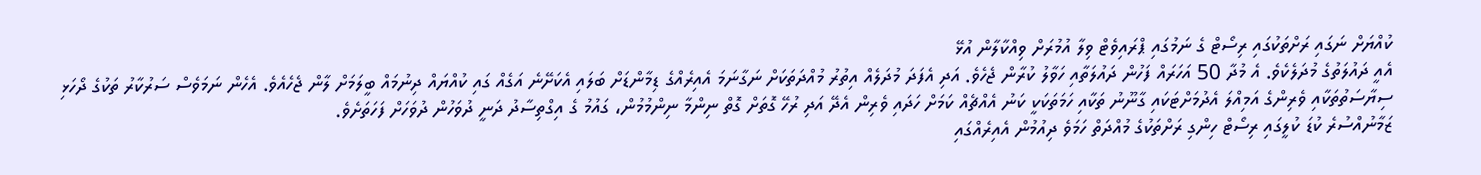ކުއްޔަށް ނަގައި ރަށްތަކުގައި ރިސޯޓް ގެ ނަމުގައި ޕްރައިވެޓް ވިލާ އުމުރަށް ވިއްކާލާން އުޅޭ
އެއީ ދައުލަތުގެ މުދަލެކެވެ. އެ މުދާ 50 އަހަރައް ފަހުން ދައުލަތާއި ހަވާލު ކުރާން ޖެހެވެ. އަދި އެފަދަ މުދަލެއް އިތުރު މުއްދަތަކަށް ނަގާނަމަ އެއިރެއްގެ ޑިމާންޑަށް ބަލައި އެކަށޭނެ އަގެއް ގައި ކުއްޔައް ދިނުމައް ބީލަމަށް ލާން ޖެހެއެވެ. އެހެން ނަމަވެސް ސަރުކާރު ތަކުގެ ދޯހަޅި ސިޔާސަތުތަކާއި ވެރިންގެ އަމިއްލަ އެދުމަށްޓަކައި ގާނޫނު ތަކާއި ހަމަތަކަކީ ކަނު އެއްޗެއް ކަމަށް ހަދައި ވެރިން އެދޭ އަދި ރުހޭ ގޮތަށް ގޮތް ނިންމާ ނިންމުމުން، ގައުމު ގެ އިގްތިސާދު ދަނީ ދުވަހުން ދުވަހަށް ފަހަތަށެވެ.
ޒަމާނުއްސުރެ ކުޑަ ކުލީގައި ރިސޯޓް ހިންގި ރަށްތަކުގެ މުއްދަތް ހަމަވެ ދިއުމުން އެއިރެއްގައި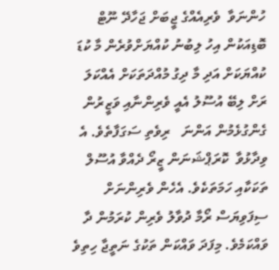ހުންނަވާ  ވެރިއެއްގެ ޖީބަށް ޖަހާދޭ ނޫޓް ބޮޑިއަކުން އިހު ލިބުނު ކުއްޔަށްވުރެން މާ ކުޑަ ކުއްޔަކަށް އަދި މާ ދިގު މުއްދަތަކަށް އެއްކަލަ ރަށް ލިބޭ އުސޫލު އެއީ ވެރިންނާއި ވަޒީރުން ގެންގުޅެމުން އަންނަ   ރިވެތި ސަގަފާތެވެ. އެ ވިދާޅުވާ  ކޮރަޕްޝަނަން ޒީރޯ ދެއްވާ އުސޫލް ތަކަކާއި ހަމަތަކެވެ. އެހެން ވެރިންނަށް ސިފަވިޔަސް ރޯމާ ދުވާލު ވެރިން ކުރަމުން ދާ ވައްކަމެވެ. މިފަދަ ވައްކަން ތަކުގެ ނަތީޖާ ހިތިވެ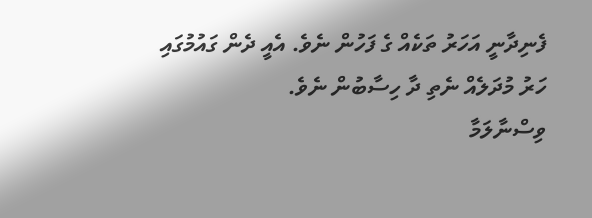ފެނިދާނީ އަހަރު ތަކެއް ގެ ފަހުން ނެވެ. އެއީ ދެން ގައުމުގައި ހަރު މުދަލެއް ނެތި ދާ ހިސާބުން ނެވެ.
ވިސްނާލަމާ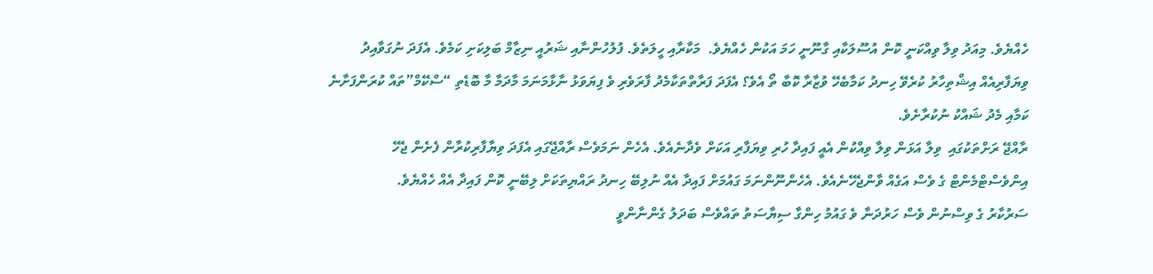ހެއްޔެވެ. މިއަދު ވިލާ ވިއްކަނީ ކޮން އުސޫލަކާއި ގާނޫނީ ހަމަ އަކުން ހެއްޔެވެ.  މަކާރާއި ހީލަތެވެ. ފުލުހުންނާއި ޝަރުއީ ނިޒާމް ބަލިކަށި ކަމެވެ. އެފަދަ ނުގަވާއިދު ވިޔަފާރިއެއް އިޝްތިހާރު ކުރެވޭ ހިނދު ކަމާބެހޭ ވުޒާރާ ކޮބާ ތޯ އެވެ؟ އެފަދަ ފަރާތްތަކާމެދު ފާރަވެރި ވެ ފިޔަވަޅު ނާޅާމަނަމަ މާދަމާ މާ ބޮޑެތި “ސްކޭމް”ތައް ކުރަންފަށާނެ ކަމާއި މެދު ޝައްކު ނުކުރާށެވެ.
ރާއްޖޭ ރަށްތަކުގައި  ވިލާ އަޅަން ވިލާ ވިއްކުން އެއީ ފައިދާ ހުރި ވިޔަފާރި އަކަށް ވެދާނެއެވެ. އެހެން ނަމަވެސް ރާއްޖޭގައި އެފަދަ ވިޔާފާރިކުރާން ފެށެން ޖެހޭ އިންވެސްޓްމެންޓް ގެ ވެސް އަގެއް ވާންޖެހޭނެއެވެ. އެހެންނޫންނަމަ ގައުމަށް ފައިދާ އެއް ނުލިބޭ ހިނދު ރައްޔިތަކަށް ލިބޭނީ ކޮން ފައިދާ އެއް ހެއްޔެވެ.
ސަރުކާރު ގެ ވިސްނުން ވެސް ހަރުދަނާ ވެ ގައުމު ހިންގާ ސިޔާސަތު ތައްވެސް ބަދަލު ގެންނާންވީ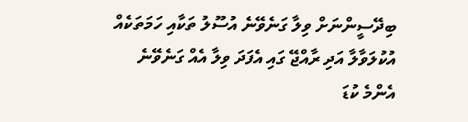ބިދޭސީންނަށް ވިލާ ގަނެވޭނެ އުސޫލު ތަކާއި ހަމަތަކެއް އުކުލަވާލާ އަދި ރާއްޖޭ ގައި އެފަދަ ވިލާ އެއް ގަނެވޭނެ އެންމެ ކުޑަ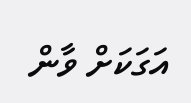އަގަކަށް ވާން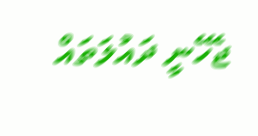ޖެހޭނީ ދައުލަތައް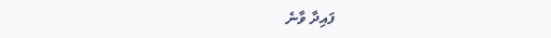ފައިދާ ވާނެ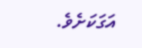އަގަކަށެވެ.